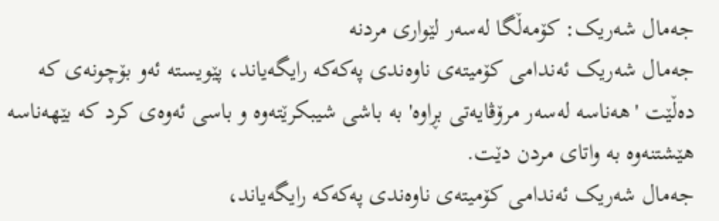جەمال شەریک: کۆمەڵگا لەسەر لێواری مردنە
جەمال شەریک ئەندامی کۆمیتەی ناوەندی پەکەکە رایگەیاند، پێویستە ئەو بۆچونەی کە دەڵێت 'هەناسە لەسەر مرۆڤایەتی بڕاوە' بە باشی شیبکرێتەوە و باسی ئەوەی کرد کە بێهەناسە هێشتنەوە بە واتای مردن دێت.
جەمال شەریک ئەندامی کۆمیتەی ناوەندی پەکەکە رایگەیاند،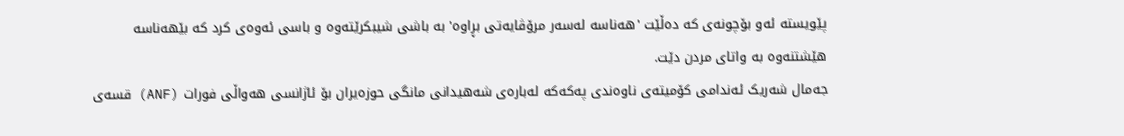پێویستە ئەو بۆچونەی کە دەڵێت 'هەناسە لەسەر مرۆڤایەتی بڕاوە' بە باشی شیبکرێتەوە و باسی ئەوەی کرد کە بێهەناسە هێشتنەوە بە واتای مردن دێت.
جەمال شەریک ئەندامی کۆمیتەی ناوەندی پەکەکە لەبارەی شەهیدانی مانگی حوزەیران بۆ ئاژانسی هەواڵی فورات (ANF) قسەی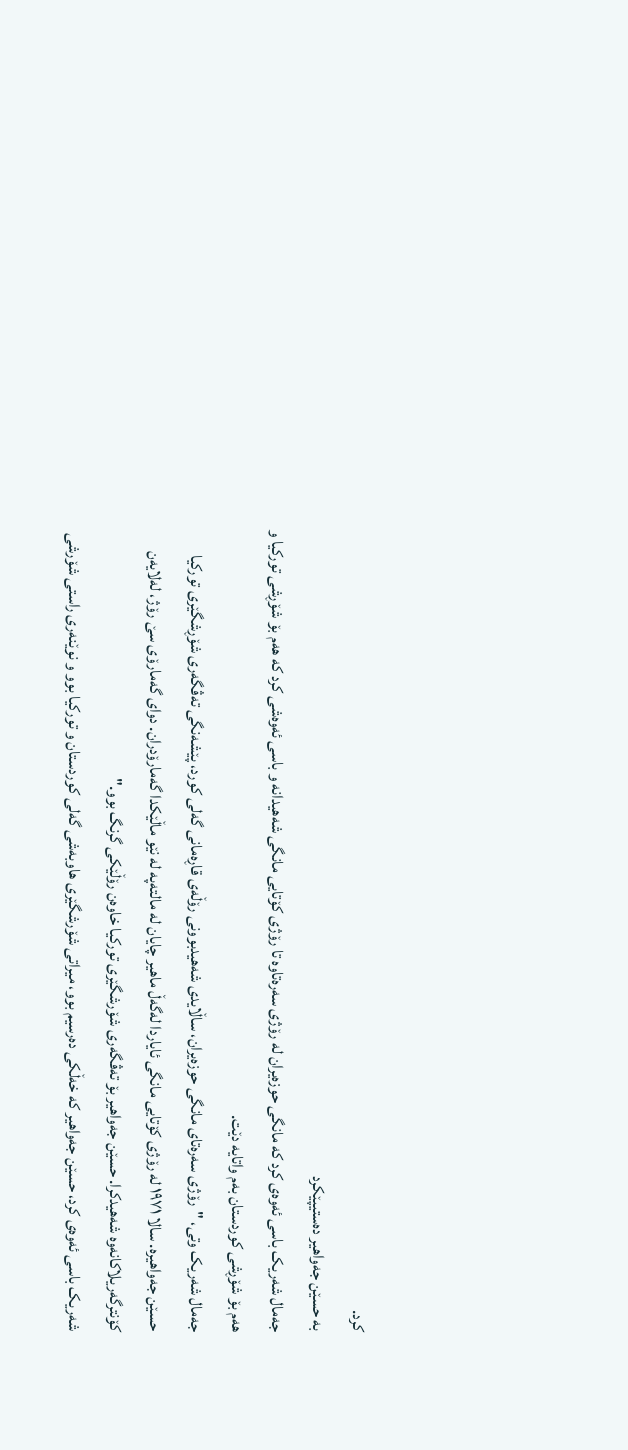کرد.
بە حسێن جەواهیر دەستیپێکرد
جەمال شەریک باسی ئەوەی کرد کە مانگی حوزەیران لە رۆژی سەرەتاوە تا رۆژی کۆتایی مانگی شەهیدانە و باسی ئەوەشی کرد کە هەم بۆ شۆڕشی تورکیا و هەم بۆ شۆڕشی کوردستان بەم واتایە دێت.
جەمال شەریک وتی، "رۆژی سەرەتای مانگی حوزەیران، ساڵایدی شەهیدبوونی رۆڵەی قاڕەمانی گەلی کورد، پێشەنگی تەڤگەری شۆڕشگێری تورکیا حسێن جەواهیرە. سالا ١٩٧١ لە رۆژی کۆتایی مانگی ئایاردا لەگەڵ ماهیر چایان لە مالتەپە لە نێو ماڵێکدا گەمارۆدران. دوای گەمارۆی سێ رۆژ، لەلایەن کۆنترگەریلاکانەوە شەهیدکرا. حسێن جەواهیر بۆ تەڤگەری شۆرشگێری تورکیا خاوەن رۆڵێکی گرنگ بوو."
شەریک باسی ئەوەی کرد، حسێن جەواهیر کە خەڵکی دەرسیم بوو، میراتی شۆرشگێری هاوبەشی گەلی کوردستان و تورکیا بوو و نوێنەری راستی شۆرشی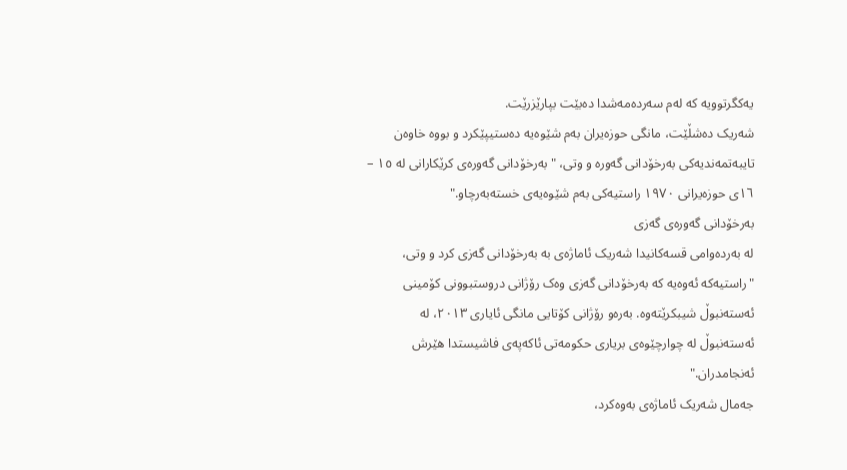یەکگرتوویە کە لەم سەردەمەشدا دەبێت بپارێزرێت.
شەریک دەشڵێت، مانگی حوزەیران بەم شێوەیە دەستیپێکرد و بووە خاوەن تایبەتمەندیەکی بەرخۆدانی گەورە و وتی، "بەرخۆدانی گەورەی کرێکارانی لە ١٥ – ١٦ی حوزەیرانی ١٩٧٠ راستیەکی بەم شێوەیەی خستەبەرچاو."
بەرخۆدانی گەورەی گەزی
لە بەردەوامی قسەکانیدا شەریک ئاماژەی بە بەرخۆدانی گەزی کرد و وتی، "راستیەکە ئەوەیە کە بەرخۆدانی گەزی وەک رۆژانی دروستبوونی کۆمینی ئەستەنبوڵ شیبکرێتەوە. بەرەو رۆژانی کۆتایی مانگی ئایاری ٢٠١٣، لە ئەستەنبوڵ لە چوارچێوەی بریاری حکومەتی ئاکەپەی فاشیستدا هێرش ئەنجامدران."
جەمال شەریک ئاماژەی بەوەکرد،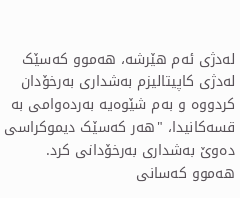لەدژی ئەم هێرشە، هەموو کەسێک لەدژی کاپیتالیزم بەشداری بەرخۆدان کردووە و بەم شێوەیە بەردەوامی بە قسەکانیدا، "هەر کەسێک دیموکراسی دەوێ بەشداری بەرخۆدانی کرد. هەموو کەسانی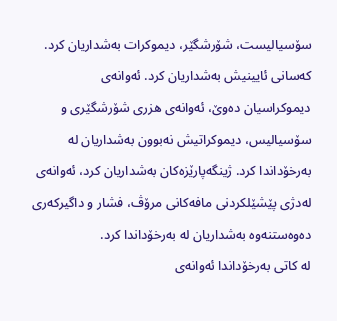سۆسیالیست، شۆرشگێر، دیموکرات بەشداریان کرد. کەسانی ئایینیش بەشداریان کرد. ئەوانەی دیموکراسیان دەوێ، ئەوانەی هزری شۆرشگێری و سۆسیالیس، دیموکراتیش نەبوون بەشداریان لە بەرخۆداندا کرد. ژینگەپارێزەکان بەشداریان کرد، ئەوانەی لەدژی پێشێلکردنی مافەکانی مرۆڤ، فشار و داگیرکەری دەوەستنەوە بەشداریان لە بەرخۆداندا کرد.
لە کاتی بەرخۆداندا ئەوانەی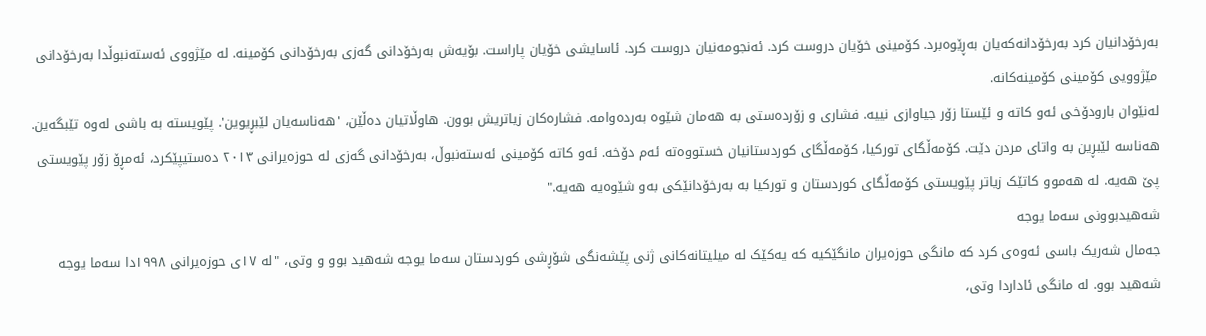بەرخۆدانیان کرد بەرخۆدانەکەیان بەڕێوەبرد. کۆمینی خۆیان دروست کرد. ئەنجومەنیان دروست کرد. ئاسایشی خۆیان پاراست. بۆیەش بەرخۆدانی گەزی بەرخۆدانی کۆمینە. لە مێژووی ئەستەنبوڵدا بەرخۆدانی مێژوویی کۆمینی کۆمینەکانە.
لەنێوان بارودۆخی ئەو کاتە و ئێستا زۆر جیاوازی نییە. فشاری و زۆردەستی بە هەمان شێوە بەردەوامە. فشارەکان زیاتریش بوون. هاوڵاتیان دەڵێن، 'هەناسەیان لێبڕیوین'. پێویستە بە باشی لەوە تێبگەین. هەناسە لێبڕین بە واتای مردن دێت. کۆمەڵگای تورکیا، کۆمەڵگای کوردستانیان خستووەتە ئەم دۆخە. ئەو کاتە کۆمینی ئەستەنبوڵ، بەرخۆدانی گەزی لە حوزەیرانی ٢٠١٣ دەستیپێکرد، ئەمڕۆ زۆر پێویستی پێ هەیە. لە هەموو کاتێک زیاتر پێویستی کۆمەڵگای کوردستان و تورکیا بە بەرخۆدانێکی بەو شێوەیە هەیە."
شەهیدبوونی سەما یوجە
جەمال شەریک باسی ئەوەی کرد کە مانگی حوزەیران مانگێکیە کە یەکێک لە میلیتانەکانی ژنی پێشەنگی شۆڕشی کوردستان سەما یوجە شەهید بوو و وتی، "لە ١٧ی حوزەیرانی ١٩٩٨دا سەما یوجە شەهید بوو. لە مانگی ئاداردا وتی،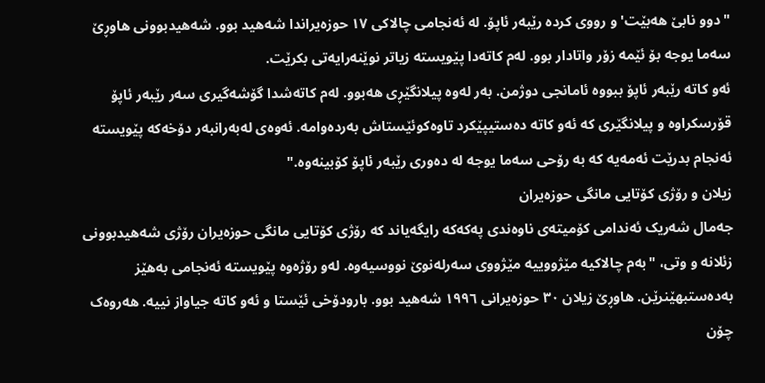"دوو نابێ هەبێت' و رووی کردە رێبەر ئاپۆ. لە ئەنجامی چالاکی ١٧ حوزەیراندا شەهید بوو. شەهیدبوونی هاوڕێ سەما یوجە بۆ ئێمە زۆر واتادار بوو. لەم کاتەدا پێویستە زیاتر نوێنەرایەتی بکرێت.
ئەو کاتە رێبەر ئاپۆ ببووە ئامانجی دوژمن. بەر لەوە پیلانگێڕی هەبوو. لەم کاتەشدا گۆشەگیری سەر رێبەر ئاپۆ قۆرسکراوە و پیلانگێری کە ئەو کاتە دەستیپێکرد تاوەکوئێستاش بەردەوامە. ئەوەی لەبەرانبەر دۆخەکە پێویستە ئەنجام بدرێت ئەمەیە کە بە رۆحی سەما یوجە لە دەوری رێبەر ئاپۆ کۆبینەوە."
زیلان و رۆژی کۆتایی مانگی حوزەیران
جەمال شەریک ئەندامی کۆمیتەی ناوەندی پەکەکە رایگەیاند کە رۆژی کۆتایی مانگی حوزەیران رۆژی شەهیدبوونی زئلانە و وتی، "بەم چالاکیە مێژووییە مێژووی سەرلەنوێ نووسیەوە. لەو رۆژەوە پێویستە ئەنجامی بەهێز بەدەستبهێنرێن. هاوڕێ زیلان ٣٠ حوزەیرانی ١٩٩٦ شەهید بوو. بارودۆخی ئێستا و ئەو کاتە جیاواز نییە. هەروەک چۆن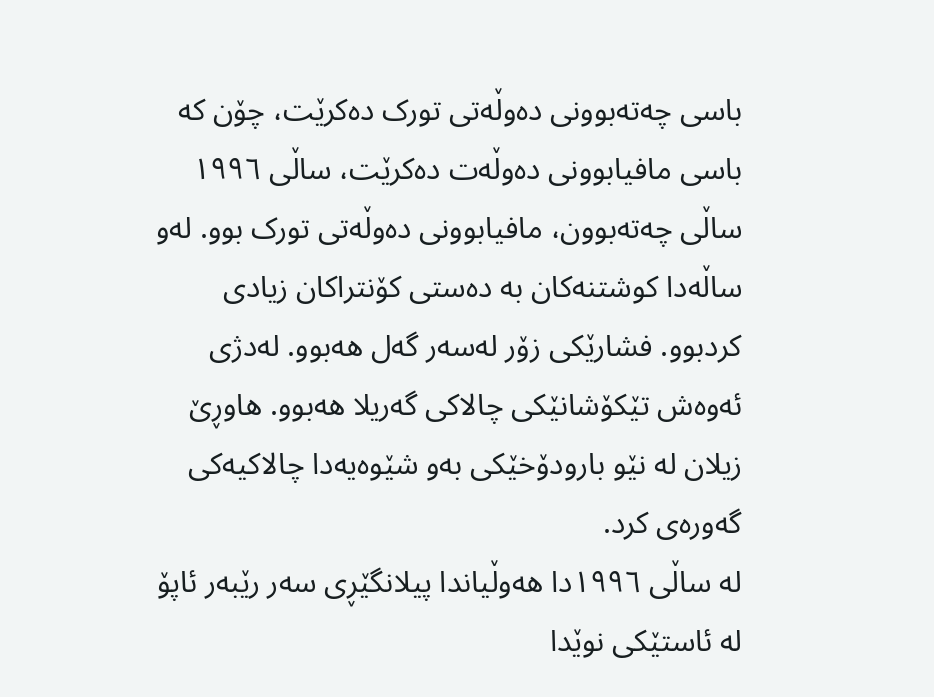باسی چەتەبوونی دەوڵەتی تورک دەکرێت، چۆن کە باسی مافیابوونی دەوڵەت دەکرێت، ساڵی ١٩٩٦ ساڵی چەتەبوون، مافیابوونی دەوڵەتی تورک بوو. لەو ساڵەدا کوشتنەکان بە دەستی کۆنتراکان زیادی کردبوو. فشارێکی زۆر لەسەر گەل هەبوو. لەدژی ئەوەش تێکۆشانێکی چالاکی گەریلا هەبوو. هاوڕێ زیلان لە نێو بارودۆخێکی بەو شێوەیەدا چالاکیەکی گەورەی کرد.
لە ساڵی ١٩٩٦دا هەوڵیاندا پیلانگێڕی سەر رێبەر ئاپۆ لە ئاستێکی نوێدا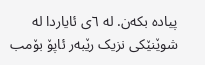پیادە بکەن. لە ٦ی ئایاردا لە شوێنێکی نزیک رێبەر ئاپۆ بۆمب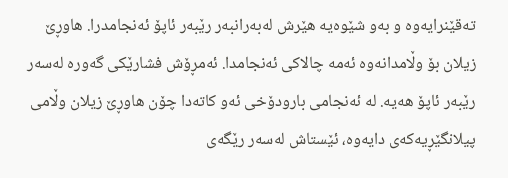تەقێنرایەوە و بەو شێوەیە هێرش لەبەرانبەر رێبەر ئاپۆ ئەنجامدرا. هاوڕێ زیلان بۆ وڵامدانەوە ئەمە چالاکی ئەنجامدا. ئەمڕۆش فشارێکی گەورە لەسەر رێبەر ئاپۆ هەیە. لە ئەنجامی بارودۆخی ئەو کاتەدا چۆن هاوڕێ زیلان وڵامی پیلانگێڕیەکەی دایەوە، ئێستاش لەسەر رێگەی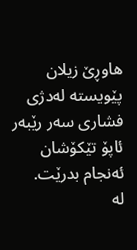هاوڕێ زیلان پێویستە لەدژی فشاری سەر رێبەر ئاپۆ تێکۆشان ئەنجام بدرێت.
لە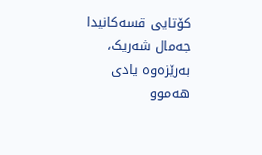کۆتایی قسەکانیدا جەمال شەریک، بەرێزەوە یادی هەموو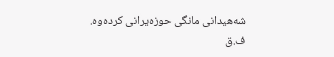شەهیدانی مانگی حوزەیرانی کردەوە.
ف.ق